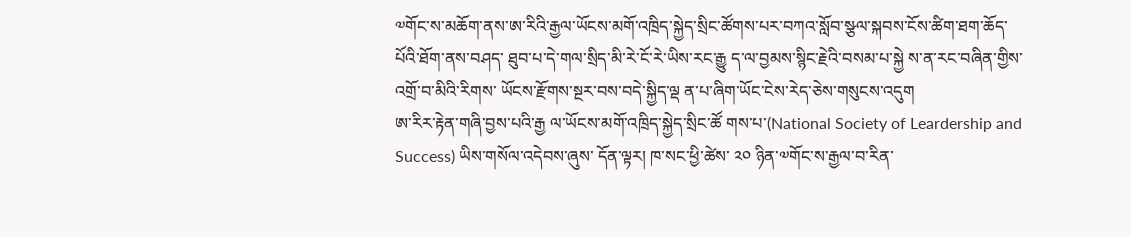༧གོང་ས་མཆོག་ནས་ཨ་རིའི་རྒྱལ་ཡོངས་མགོ་འཁྲིད་སྐྱེད་སྲིང་ཚོགས་པར་བཀའ་སློབ་སྩལ་སྐབས་ངོས་ཚིག་ཐག་ཆོད་པོའི་ཐོག་ནས་བཤད་ ཐུབ་པ་དེ་གལ་སྲིད་མི་རེ་ངོ་རེ་ཡིས་རང་རྒྱུ ད་ལ་བྱམས་སྙིང་རྗེའི་བསམ་པ་སྐྱེ ས་ན་རང་བཞིན་གྱིས་འགྲོ་བ་མིའི་རིགས་ ཡོངས་རྫོགས་སྔར་བས་བདེ་སྐྱིད་ལྡ ན་པ་ཞིག་ཡོང་ངེས་རེད་ཅེས་གསུངས་འདུག
ཨ་རིར་རྟེན་གཞི་བྱས་པའི་རྒྱ ལ་ཡོངས་མགོ་འཁྲིད་སྐྱེད་སྲིང་ཚོ གས་པ་(National Society of Leardership and Success) ཡིས་གསོལ་འདེབས་ཞུས་ དོན་ལྟར། ཁ་སང་ཕྱི་ཚེས་ ༢༠ ཉིན་༧གོང་ས་རྒྱལ་བ་རིན་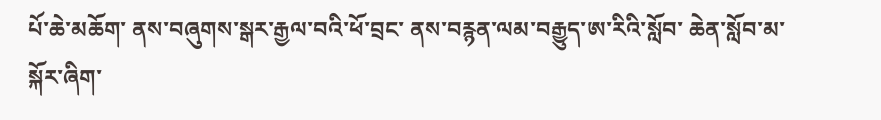པོ་ཆེ་མཆོག་ ནས་བཞུགས་སྒར་རྒྱལ་བའི་ཕོ་བྲང་ ནས་བརྙན་ལམ་བརྒྱུད་ཨ་རིའི་སློབ་ ཆེན་སློབ་མ་སྐོར་ཞིག་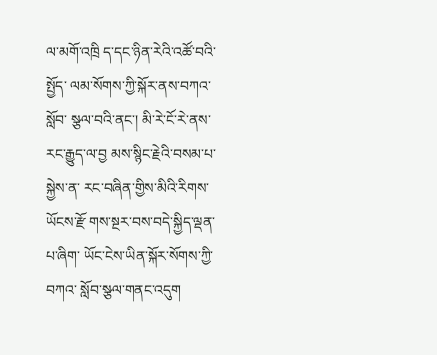ལ་མགོ་འཁྲི ད་དང་ཉིན་རེའི་འཚོ་བའི་སྤྱོད་ ལམ་སོགས་ཀྱི་སྐོར་ནས་བཀའ་སློབ་ སྩལ་བའི་ནང་། མི་རེ་ངོ་རེ་ནས་རང་རྒྱུད་ལ་བྱ མས་སྙིང་རྗེའི་བསམ་པ་སྐྱེས་ན་ རང་བཞིན་གྱིས་མིའི་རིགས་ཡོངས་རྫོ གས་སྔར་བས་བདེ་སྐྱིད་ལྡན་པ་ཞིག་ ཡོང་ངེས་ཡིན་སྐོར་སོགས་ཀྱི་བཀའ་ སློབ་སྩལ་གནང་འདུག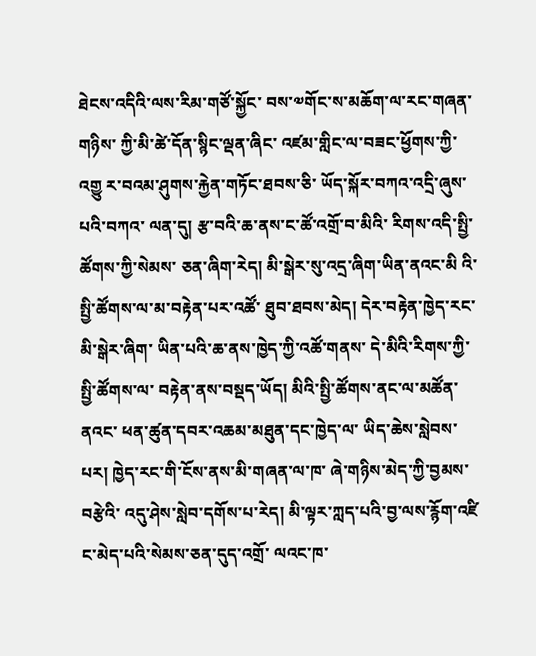ཐེངས་འདིའི་ལས་རིམ་གཙོ་སྐྱོང་ བས་༧གོང་ས་མཆོག་ལ་རང་གཞན་གཉིས་ ཀྱི་མི་ཚེ་དོན་སྙིང་ལྡན་ཞིང་ འཛམ་གླིང་ལ་བཟང་ཕྱོགས་ཀྱི་འགྱུ ར་བའམ་ཤུགས་རྐྱེན་གཏོང་ཐབས་ཅི་ ཡོད་སྐོར་བཀའ་འདྲི་ཞུས་པའི་བཀའ་ ལན་དུ། རྩ་བའི་ཆ་ནས་ང་ཚོ་འགྲོ་བ་མིའི་ རིགས་འདི་སྤྱི་ཚོགས་ཀྱི་སེམས་ ཅན་ཞིག་རེད། མི་སྒེར་སུ་འདྲ་ཞིག་ཡིན་ནའང་མི འི་སྤྱི་ཚོགས་ལ་མ་བརྟེན་པར་འཚོ་ ཐུབ་ཐབས་མེད། དེར་བརྟེན་ཁྱེད་རང་མི་སྒེར་ཞིག་ ཡིན་པའི་ཆ་ནས་ཁྱེད་ཀྱི་འཚོ་གནས་ དེ་མིའི་རིགས་ཀྱི་སྤྱི་ཚོགས་ལ་ བརྟེན་ནས་བསྡད་ཡོད། མིའི་སྤྱི་ཚོགས་ནང་ལ་མཚོན་ནའང་ ཕན་ཚུན་དབར་འཆམ་མཐུན་དང་ཁྱེད་ལ་ ཡིད་ཆེས་སླེབས་པར། ཁྱེད་རང་གི་ངོས་ནས་མི་གཞན་ལ་ཁ་ ཞེ་གཉིས་མེད་ཀྱི་བྱམས་བརྩེའི་ འདུ་ཤེས་སླེབ་དགོས་པ་རེད། མི་ལྟར་ཀླད་པའི་བྱ་ལས་རྙོག་འཛི ང་མེད་པའི་སེམས་ཅན་དུད་འགྲོ་ ལའང་ཁ་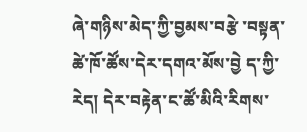ཞེ་གཉིས་མེད་ཀྱི་བྱམས་བརྩེ ་བསྟན་ཚེ་ཁོ་ཚོས་དེར་དགའ་མོས་བྱེ ད་ཀྱི་རེད། དེར་བརྟེན་ང་ཚོ་མིའི་རིགས་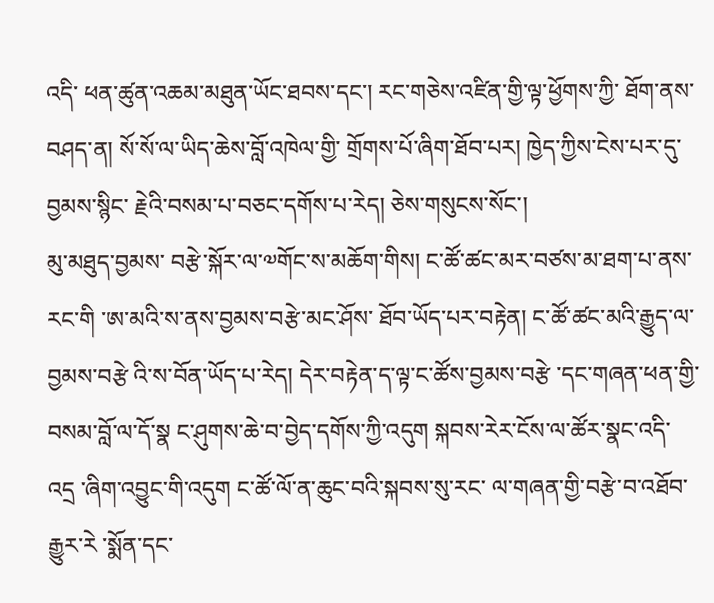འདི་ ཕན་ཚུན་འཆམ་མཐུན་ཡོང་ཐབས་དང་། རང་གཅེས་འཛིན་གྱི་ལྟ་ཕྱོགས་ཀྱི་ ཐོག་ནས་བཤད་ན། སོ་སོ་ལ་ཡིད་ཆེས་བློ་འཁེལ་གྱི་ གྲོགས་པོ་ཞིག་ཐོབ་པར། ཁྱེད་ཀྱིས་ངེས་པར་དུ་བྱམས་སྙིང་ རྗེའི་བསམ་པ་བཅང་དགོས་པ་རེད། ཅེས་གསུངས་སོང་།
མུ་མཐུད་བྱམས་ བརྩེ་སྐོར་ལ་༧གོང་ས་མཆོག་གིས། ང་ཚོ་ཚང་མར་བཙས་མ་ཐག་པ་ནས་རང་གི ་ཨ་མའི་ས་ནས་བྱམས་བརྩེ་མང་ཤོས་ ཐོབ་ཡོད་པར་བརྟེན། ང་ཚོ་ཚང་མའི་རྒྱུད་ལ་བྱམས་བརྩེ འི་ས་བོན་ཡོད་པ་རེད། དེར་བརྟེན་ད་ལྟ་ང་ཚོས་བྱམས་བརྩེ ་དང་གཞན་ཕན་གྱི་བསམ་བློ་ལ་དོ་སྣ ང་ཤུགས་ཆེ་བ་བྱེད་དགོས་ཀྱི་འདུག སྐབས་རེར་ངོས་ལ་ཚོར་སྣང་འདི་འདྲ ་ཞིག་འབྱུང་གི་འདུག ང་ཚོ་ལོ་ན་ཆུང་བའི་སྐབས་སུ་རང་ ལ་གཞན་གྱི་བརྩེ་བ་འཐོབ་རྒྱུར་རེ ་སྨོན་དང་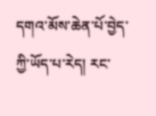དགའ་མོས་ཆེན་པོ་བྱེད་ ཀྱི་ཡོད་པ་རེད། རང་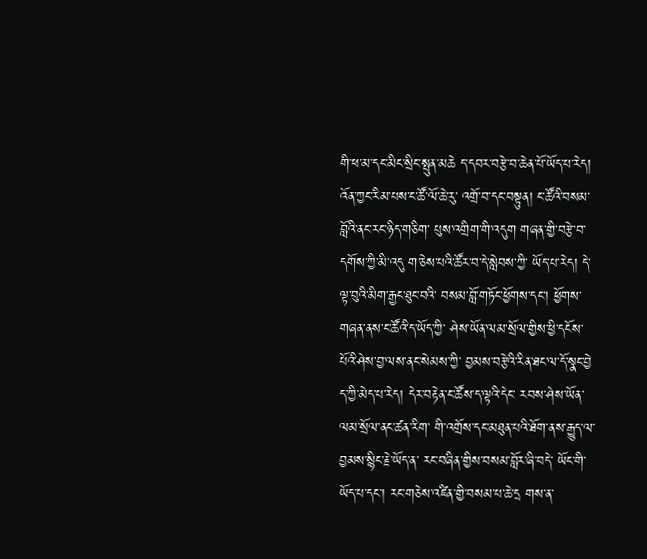གི་ཕ་མ་དང་མིང་སྲིང་སྤུན་མཆེ ད་དབར་བརྩེ་བ་ཆེན་པོ་ཡོད་པ་རེད། འོན་ཀྱང་རིམ་པས་ང་ཚོ་ལོ་ཆེ་རུ་ འགྲོ་བ་དང་བསྟུན། ང་ཚོའི་བསམ་བློའི་ནང་རང་ཉིད་གཅིག་ པུས་འགྲིག་གི་འདུག གཞན་གྱི་བརྩེ་བ་དགོས་ཀྱི་མི་འདུ ག་ཅེས་པའི་ཚོར་བ་དེ་སླེབས་ཀྱི་ ཡོད་པ་རེད། དེ་ལྟ་བུའི་མིག་རྒྱང་ཐུང་བའི་ བསམ་བློ་གཏོང་ཕྱོགས་དང་། ཕྱོགས་གཞན་ནས་ང་ཚོའི་ད་ཡོད་ཀྱི་ ཤེས་ཡོན་ལམ་སྲོལ་གྱིས་ཕྱི་དངོས་ པོའི་ཤེས་བྱ་ལས་ནང་སེམས་ཀྱི་ བྱམས་བརྩེའི་རིན་ཐང་ལ་དོ་སྣང་བྱེ ད་ཀྱི་མེད་པ་རེད། དེར་བརྟེན་ང་ཚོས་ད་ལྟའི་དེང་ རབས་ཤེས་ཡོན་ལམ་སྲོལ་ནང་ཚན་རིག་ གི་འགྲོས་དང་མཐུན་པའི་ཐོག་ནས་རྒྱུད་ལ་བྱམས་སྙིང་རྗེ་ཡོད་ན་ རང་བཞིན་གྱིས་བསམ་བློར་ཞི་བདེ་ ཡོང་གི་ཡོད་པ་དང་། རང་གཅེས་འཛིན་གྱི་བསམ་པ་ཆེ་དྲ གས་ན་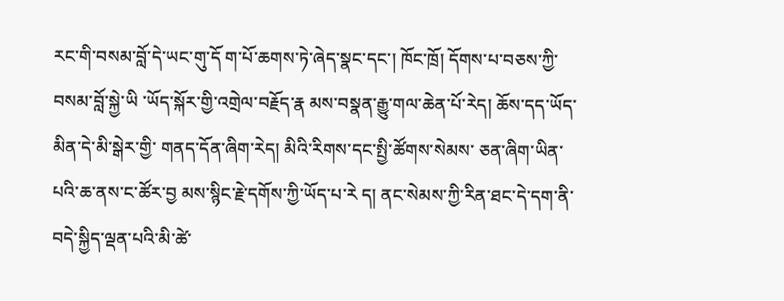རང་གི་བསམ་བློ་དེ་ཡང་གུ་དོ ག་པོ་ཆགས་ཏེ་ཞེད་སྣང་དང་། ཁོང་ཁྲོ། དོགས་པ་བཅས་ཀྱི་བསམ་བློ་སྐྱེ་ཡི ་ཡོད་སྐོར་གྱི་འགྲེལ་བརྗོད་རྣ མས་བསྣན་རྒྱུ་གལ་ཆེན་པོ་རེད། ཆོས་དད་ཡོད་མིན་དེ་མི་སྒེར་གྱི་ གནད་དོན་ཞིག་རེད། མིའི་རིགས་དང་སྤྱི་ཚོགས་སེམས་ ཅན་ཞིག་ཡིན་པའི་ཆ་ནས་ང་ཚོར་བྱ མས་སྙིང་རྗེ་དགོས་ཀྱི་ཡོད་པ་རེ ད། ནང་སེམས་ཀྱི་རིན་ཐང་དེ་དག་ནི་ བདེ་སྐྱིད་ལྡན་པའི་མི་ཚེ་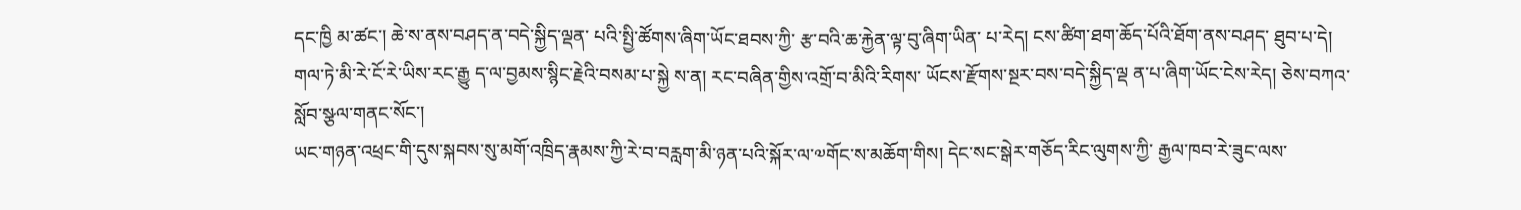དང་ཁྱི མ་ཚང་། ཆེ་ས་ནས་བཤད་ན་བདེ་སྐྱིད་ལྡན་ པའི་སྤྱི་ཚོགས་ཞིག་ཡོང་ཐབས་ཀྱི་ རྩ་བའི་ཆ་རྐྱེན་ལྟ་བུ་ཞིག་ཡིན་ པ་རེད། ངས་ཚིག་ཐག་ཆོད་པོའི་ཐོག་ནས་བཤད་ ཐུབ་པ་དེ། གལ་ཏེ་མི་རེ་ངོ་རེ་ཡིས་རང་རྒྱུ ད་ལ་བྱམས་སྙིང་རྗེའི་བསམ་པ་སྐྱེ ས་ན། རང་བཞིན་གྱིས་འགྲོ་བ་མིའི་རིགས་ ཡོངས་རྫོགས་སྔར་བས་བདེ་སྐྱིད་ལྡ ན་པ་ཞིག་ཡོང་ངེས་རེད། ཅེས་བཀའ་སློབ་སྩལ་གནང་སོང་།
ཡང་གཉན་འཕྲང་གི་དུས་སྐབས་སུ་མགོ་འཁྲིད་རྣམས་ཀྱི་རེ་བ་བརླག་མི་ཉན་པའི་སྐོར་ལ་༧གོང་ས་མཆོག་གིས། དེང་སང་སྒེར་གཅོད་རིང་ལུགས་ཀྱི་ རྒྱལ་ཁབ་རེ་ཟུང་ལས་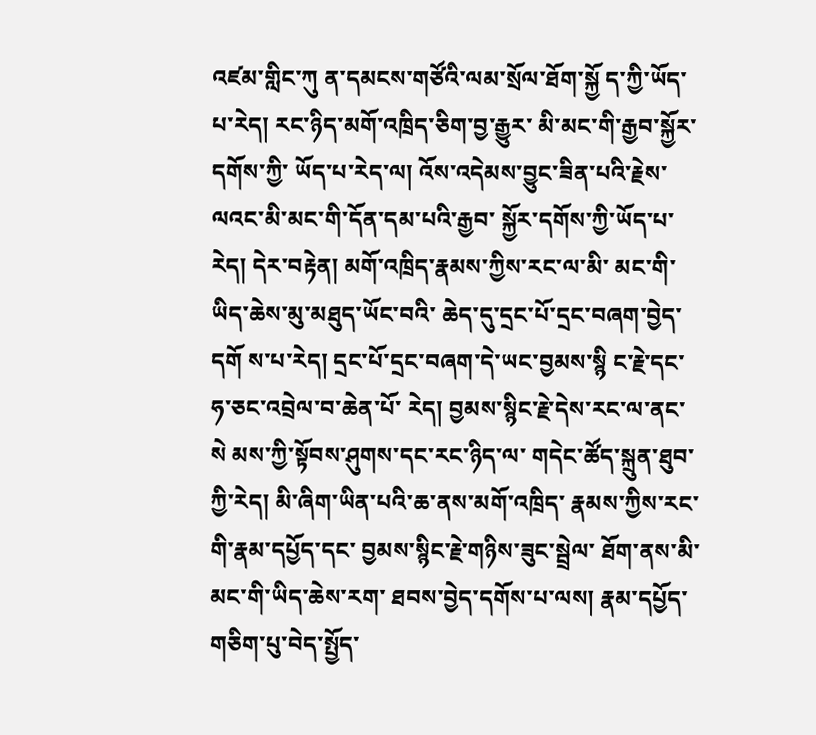འཛམ་གླིང་ཀུ ན་དམངས་གཙོའི་ལམ་སྲོལ་ཐོག་སྐྱོ ད་ཀྱི་ཡོད་པ་རེད། རང་ཉིད་མགོ་འཁྲིད་ཅིག་བྱ་རྒྱུར་ མི་མང་གི་རྒྱབ་སྐྱོར་དགོས་ཀྱི་ ཡོད་པ་རེད་ལ། འོས་འདེམས་བྱུང་ཟིན་པའི་རྗེས་ ལའང་མི་མང་གི་དོན་དམ་པའི་རྒྱབ་ སྐྱོར་དགོས་ཀྱི་ཡོད་པ་རེད། དེར་བརྟེན། མགོ་འཁྲིད་རྣམས་ཀྱིས་རང་ལ་མི་ མང་གི་ཡིད་ཆེས་མུ་མཐུད་ཡོང་བའི་ ཆེད་དུ་དྲང་པོ་དྲང་བཞག་བྱེད་དགོ ས་པ་རེད། དྲང་པོ་དྲང་བཞག་དེ་ཡང་བྱམས་སྙི ང་རྗེ་དང་ཧ་ཅང་འབྲེལ་བ་ཆེན་པོ་ རེད། བྱམས་སྙིང་རྗེ་དེས་རང་ལ་ནང་སེ མས་ཀྱི་སྟོབས་ཤུགས་དང་རང་ཉིད་ལ་ གདེང་ཚོད་སྐྲུན་ཐུབ་ཀྱི་རེད། མི་ཞིག་ཡིན་པའི་ཆ་ནས་མགོ་འཁྲིད་ རྣམས་ཀྱིས་རང་གི་རྣམ་དཔྱོད་དང་ བྱམས་སྙིང་རྗེ་གཉིས་ཟུང་སྦྲེལ་ ཐོག་ནས་མི་མང་གི་ཡིད་ཆེས་རག་ ཐབས་བྱེད་དགོས་པ་ལས། རྣམ་དཔྱོད་གཅིག་པུ་བེད་སྤྱོད་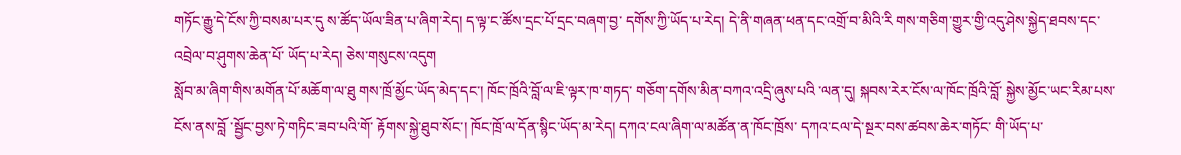གཏོང་རྒྱུ་དེ་ངོས་ཀྱི་བསམ་པར་དུ ས་ཚོད་ཡོལ་ཟིན་པ་ཞིག་རེད། ད་ལྟ་ང་ཚོས་དྲང་པོ་དྲང་བཞག་བྱ་ དགོས་ཀྱི་ཡོད་པ་རེད། དེ་ནི་གཞན་ཕན་དང་འགྲོ་བ་མིའི་རི གས་གཅིག་གྱུར་གྱི་འདུ་ཤེས་སྐྱེད་ཐབས་དང་འབྲེལ་བ་ཤུགས་ཆེན་པོ་ ཡོད་པ་རེད། ཅེས་གསུངས་འདུག
སློབ་མ་ཞིག་གིས་མགོན་པོ་མཆོག་ལ་ཐུ གས་ཁྲོ་མྱོང་ཡོད་མེད་དང་། ཁོང་ཁྲོའི་བློ་ལ་ཇི་ལྟར་ཁ་གཏད་ གཅོག་དགོས་མིན་བཀའ་འདྲི་ཞུས་པའི ་ལན་དུ། སྐབས་རེར་ངོས་ལ་ཁོང་ཁྲོའི་བློ་ སྐྱེས་མྱོང་ཡང་རིམ་པས་ངོས་ནས་བློ ་སྦྱོང་བྱས་ཏེ་གཏིང་ཟབ་པའི་གོ་ རྟོགས་སྐྱེ་ཐུབ་སོང་། ཁོང་ཁྲོ་ལ་དོན་སྙིང་ཡོད་མ་རེད། དཀའ་ངལ་ཞིག་ལ་མཚོན་ན་ཁོང་ཁྲོས་ དཀའ་ངལ་དེ་སྔར་བས་ཚབས་ཆེར་གཏོང་ གི་ཡོད་པ་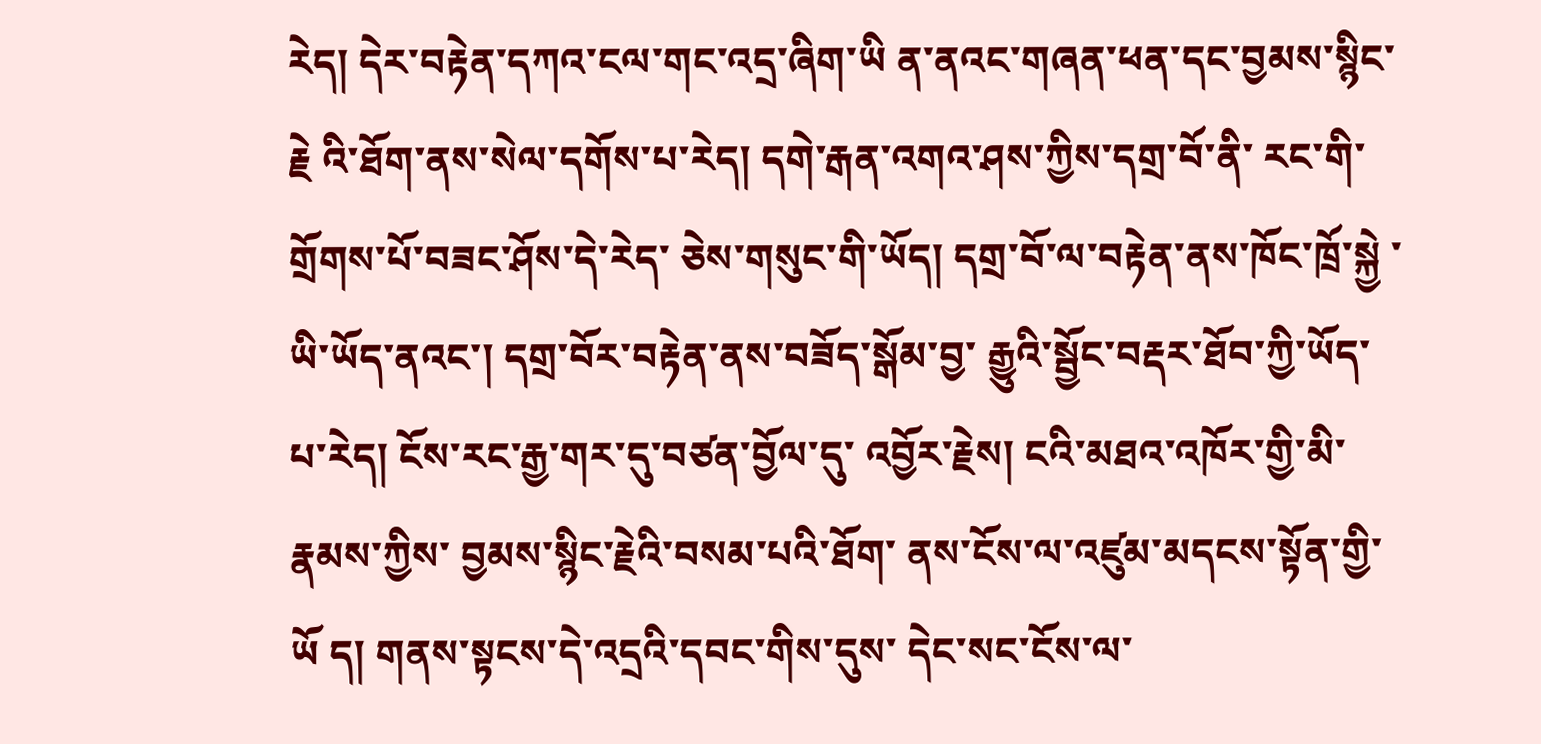རེད། དེར་བརྟེན་དཀའ་ངལ་གང་འདྲ་ཞིག་ཡི ན་ནའང་གཞན་ཕན་དང་བྱམས་སྙིང་རྗེ འི་ཐོག་ནས་སེལ་དགོས་པ་རེད། དགེ་རྒན་འགའ་ཤས་ཀྱིས་དགྲ་བོ་ནི་ རང་གི་གྲོགས་པོ་བཟང་ཤོས་དེ་རེད་ ཅེས་གསུང་གི་ཡོད། དགྲ་བོ་ལ་བརྟེན་ནས་ཁོང་ཁྲོ་སྐྱེ ་ཡི་ཡོད་ནའང་། དགྲ་བོར་བརྟེན་ནས་བཟོད་སྒོམ་བྱ་ རྒྱུའི་སྦྱོང་བརྡར་ཐོབ་ཀྱི་ཡོད་ པ་རེད། ངོས་རང་རྒྱ་གར་དུ་བཙན་བྱོལ་དུ་ འབྱོར་རྗེས། ངའི་མཐའ་འཁོར་གྱི་མི་རྣམས་ཀྱིས་ བྱམས་སྙིང་རྗེའི་བསམ་པའི་ཐོག་ ནས་ངོས་ལ་འཛུམ་མདངས་སྟོན་གྱི་ཡོ ད། གནས་སྟངས་དེ་འདྲའི་དབང་གིས་དུས་ དེང་སང་ངོས་ལ་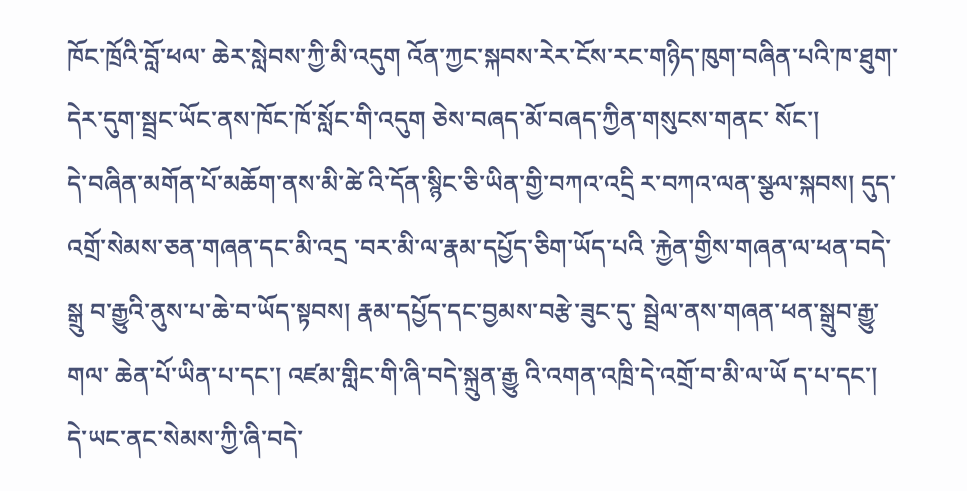ཁོང་ཁྲོའི་བློ་ཕལ་ ཆེར་སླེབས་ཀྱི་མི་འདུག འོན་ཀྱང་སྐབས་རེར་ངོས་རང་གཉིད་ཁུག་བཞིན་པའི་ཁ་ཐུག་དེར་དུག་སྦྲང་ཡོང་ནས་ཁོང་ཁོ་སློང་གི་འདུག ཅེས་བཞད་མོ་བཞད་ཀྱིན་གསུངས་གནང་ སོང་།
དེ་བཞིན་མགོན་པོ་མཆོག་ནས་མི་ཚེ འི་དོན་སྙིང་ཅི་ཡིན་གྱི་བཀའ་འདྲི ར་བཀའ་ལན་སྩལ་སྐབས། དུད་འགྲོ་སེམས་ཅན་གཞན་དང་མི་འདྲ ་བར་མི་ལ་རྣམ་དཔྱོད་ཅིག་ཡོད་པའི ་རྐྱེན་གྱིས་གཞན་ལ་ཕན་བདེ་སྒྲུ བ་རྒྱུའི་ནུས་པ་ཆེ་བ་ཡོད་སྟབས། རྣམ་དཔྱོད་དང་བྱམས་བརྩེ་ཟུང་དུ་ སྦྲེལ་ནས་གཞན་ཕན་སྒྲུབ་རྒྱུ་གལ་ ཆེན་པོ་ཡིན་པ་དང་། འཛམ་གླིང་གི་ཞི་བདེ་སྐྲུན་རྒྱུ འི་འགན་འཁྲི་དེ་འགྲོ་བ་མི་ལ་ཡོ ད་པ་དང་། དེ་ཡང་ནང་སེམས་ཀྱི་ཞི་བདེ་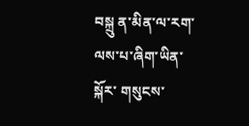བསྐྲུ ན་མིན་ལ་རག་ལས་པ་ཞིག་ཡིན་སྐོར་ གསུངས་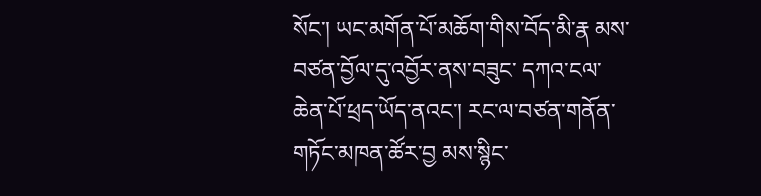སོང་། ཡང་མགོན་པོ་མཆོག་གིས་བོད་མི་རྣ མས་བཙན་བྱོལ་དུ་འབྱོར་ནས་བཟུང་ དཀའ་ངལ་ཆེན་པོ་ཕྲད་ཡོད་ནའང་། རང་ལ་བཙན་གནོན་གཏོང་མཁན་ཚོར་བྱ མས་སྙིང་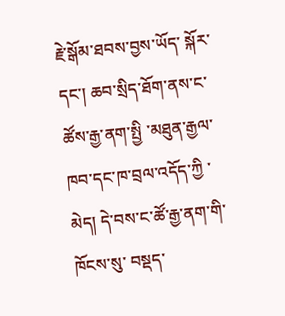རྗེ་སྒོམ་ཐབས་བྱས་ཡོད་ སྐོར་དང་། ཆབ་སྲིད་ཐོག་ནས་ང་ཚོས་རྒྱ་ནག་སྤྱི ་མཐུན་རྒྱལ་ཁབ་དང་ཁ་བྲལ་འདོད་ཀྱི ་མེད། དེ་བས་ང་ཚོ་རྒྱ་ནག་གི་ཁོངས་སུ་ བསྡད་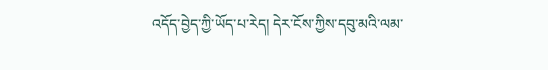འདོད་བྱེད་ཀྱི་ཡོད་པ་རེད། དེར་ངོས་ཀྱིས་དབུ་མའི་ལམ་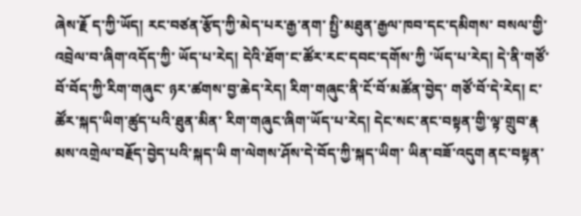ཞེས་རྗོ ད་ཀྱི་ཡོད། རང་བཙན་རྩོད་ཀྱི་མེད་པར་རྒྱ་ནག་ སྤྱི་མཐུན་རྒྱལ་ཁབ་དང་དམིགས་ བསལ་གྱི་འབྲེལ་བ་ཞིག་འདོད་ཀྱི་ ཡོད་པ་རེད། དེའི་ཐོག་ང་ཚོར་རང་དབང་དགོས་ཀྱི ་ཡོད་པ་རེད། དེ་ནི་གཙོ་བོ་བོད་ཀྱི་རིག་གཞུང་ ཉར་ཚགས་བྱ་ཆེད་རེད། རིག་གཞུང་ནི་ངོ་བོ་མཚོན་བྱེད་ གཙོ་བོ་དེ་རེད། ང་ཚོར་སྐད་ཡིག་ཚུད་པའི་ཐུན་མིན་ རིག་གཞུང་ཞིག་ཡོད་པ་རེད། དེང་སང་ནང་བསྟན་གྱི་ལྟ་གྲུབ་རྣ མས་འགྲེལ་བརྗོད་བྱེད་པའི་སྐད་ཡི ག་ལེགས་ཤོས་དེ་བོད་ཀྱི་སྐད་ཡིག་ ཡིན་བཟོ་འདུག ནང་བསྟན་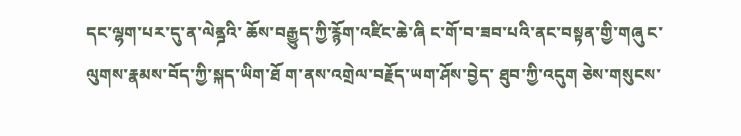དང་ལྷག་པར་དུ་ན་ལེནྜའི་ ཆོས་བརྒྱུད་ཀྱི་རྙོག་འཛིང་ཆེ་ཞི ང་གོ་བ་ཟབ་པའི་ནང་བསྟན་གྱི་གཞུ ང་ལུགས་རྣམས་བོད་ཀྱི་སྐད་ཡིག་ཐོ ག་ནས་འགྲེལ་བརྗོད་ཡག་ཤོས་བྱེད་ ཐུབ་ཀྱི་འདུག ཅེས་གསུངས་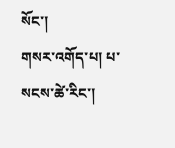སོང་།
གསར་འགོད་པ། པ་སངས་ཚེ་རིང་།